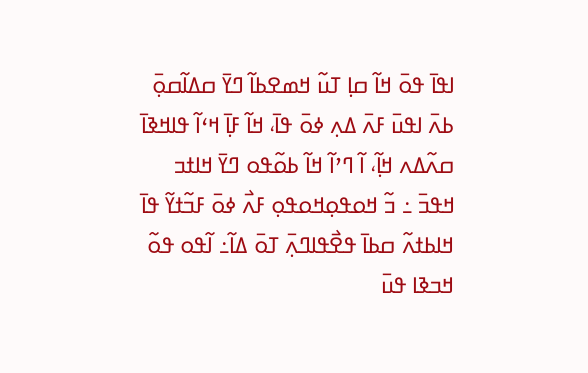ߊߟߊ߫ ߟߋ߫ ߞߊ߬ ߛߊ߲ ߠߎ߬ ߞߘߐߕߊ߬ ߣߌ߫ ߛߡߊ߬ߛߋ߲߫ ߕߍ߫ ߊߟߎ߫ ߓߍ߫ ߡߍ߲ ߦߋ߫ ߟߊ߫، ߞߊ߬ ߓߊ߲߫ ߞߵߊ߬ ߟߊߞߢߊ߫ ߛߍ߬ߡߍ ߞߊ߲߬، ߊ߬ ߣߴߊ߬ ߞߊ߬ ߕߋ߬ߟߋ ߣߌ߫ ߞߊߙߏ ߞߟߏ߫ ߸ ߏ߬ ߞߋߟߋ߲ߞߋߟߋ߲ ߓߍ߯ ߦߋ߫ ߓߏ߬ߙߌ߬ ߟߊ߫ ߞߊߕߙߍ߬ ߛߕߊ߫ ߟߐ߯ߟߊߣߍ߲߫ ߠߋ߫ ߡߊ߬߸ ߊ߬ߟߋ ߟߋ߬ ߞߏߢߊ ߟߎ߫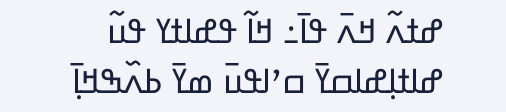ߝߙߍ߬ ߞߍ߫ ߟߊ߫߸ ߞߊ߬ ߟߝߊߙߌ ߟߎ߬ ߝߊߙߊ߲ߝߊߛߌ߫ ߛߴߊߟߎ߫ ߘߌ߫ ߕߍ߰ߒߞߊ߲߫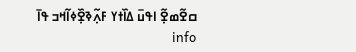ߛߐ߬ߘߐ߲߬ ߊߟߎ߫ ߡߊ߰ߙߌ ߓߍ߲߬ߢߐ߲߰ߦߊ߬ߞߏ ߟߊ߫ info